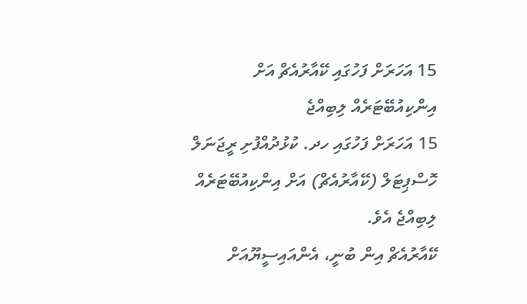15 އަހަރަށް ފަހުގައި ކޭއާރުއެޗް އަށް އިންކިއުބޭޓަރެއް ލިބިއްޖެ
15 އަހަރަށް ފަހުގައި ހދ. ކުޅުދުއްފުށި ރީޖަނަލް ހޮސްޕިޓަލް (ކޭއާރުއެޗް) އަށް އިންކިއުބޭޓަރެއް ލިބިއްޖެ އެވެ.
ކޭއާރުއެޗް އިން ބުނީ، އެންއައިސީޔޫއަށް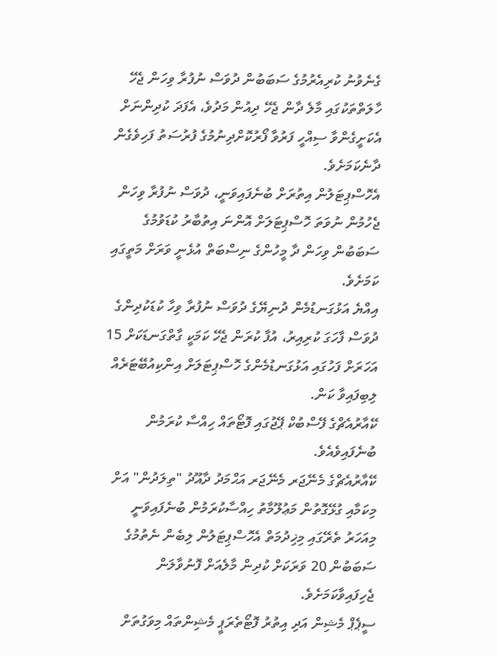ގެނެވުނު ކުރިއެރުމުގެ ސަބަބުން ދުވަސް ނުފުރާ ވިހަން ޖެހޭ ހާލަތްތަކުގައި މާލެ ދާން ޖެހޭ ދިއުން މަދުވެ، އެފަދަ ކުދިންނަށް އެކަށީގެންވާ ސިއްހީ ފަރުވާ ފޯރުކޮށްދިނުމުގެ ފުރުސަތު ފަހިވެގެން ދާނެކަމަށެވެ.
އެހޮސްޕިޓަލުން އިތުރަށް ބުނެފައިވަނީ، ދުވަސް ނުފުރާ ވިހަން ޖެހުމުން ނުވަތަ ހޮސްޕިޓަލަށް އޮންނަ އިތުބާރު ކުޑަވުމުގެ ސަބަބުން ވިހަން ދާ މީހުންގެ ނިސްބަތް އުޅެނީ ވަރަށް މަތީގައި ކަމަށެވެ.
އިއްޔެ އަޅުގަނޑުމެން ދުނިޔޭގެ ދުވަސް ނުފުރާ ވިހާ ކުޑަކުދިންގެ ދުވަސް ފާހަގަ ކުރިއިރު، އުފާ ކުރަން ޖެހޭ ކަމަކީ ގާތްގަނޑަކަށް 15 އަހަރަށް ފަހުގައި އަޅުގަނޑުމެންގެ ހޮސްޕިޓަލަށް އިންކިއުބޭޓަރެއް ލިބިފައިވާ ކަން.
ކޭއާރުއެޗްގެ ފޭސްބުކް ޕޭޖުގައި ފޮޓޯތައް ހިއްސާ ކުރަމުން ބުނެފައިވެއެވެ.
ކޭއާރުއެޗްގެ މެނޭޖަރ މެނޭޖަރ އަޙްމަދު ދާއޫދު "ތިލަދުން" އަށް މިކަމާއި ގުޅޭގޮތުން މަޢުލޫމާތު ހިއްސާކުރަމުން ބުނެފައިވަނީ މިއަހަރު ތެރޭގައި މިޚިދުމަތް އެހޮސްޕިޓަލުން ލިބެން ނެތުމުގެ ސަބަބުން 20 ވަރަކަށް ކުދިން މާލެއަށް ފޮނުވާލަން ޖެހިފައިވާކަމަށެވެ.
ސީޕެޕް މެޝިން އަދި އިތުރު ފޮޓޯތެރަޕީ މެޝިންތައް މިވަގުތަށް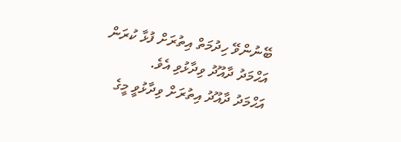ބޭނުންވޭ ހިދުމަތް އިތުރަށް ފުޅާ ކުރަން
އަޙްމަދު ދާއޫދު ވިދާޅުވި އެވެ.
އަޙްމަދު ދާއޫދު އިތުރަށް ވިދާޅުވީ މީގެ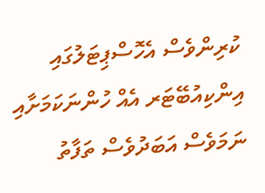ކުރިންވެސް އެހޮސްޕިޓަލުގައި އިންކިއުބޭޓަރ އެއް ހުންނަކަމަށާއި ނަމަވެސް އަބަދުވެސް ތަފާތު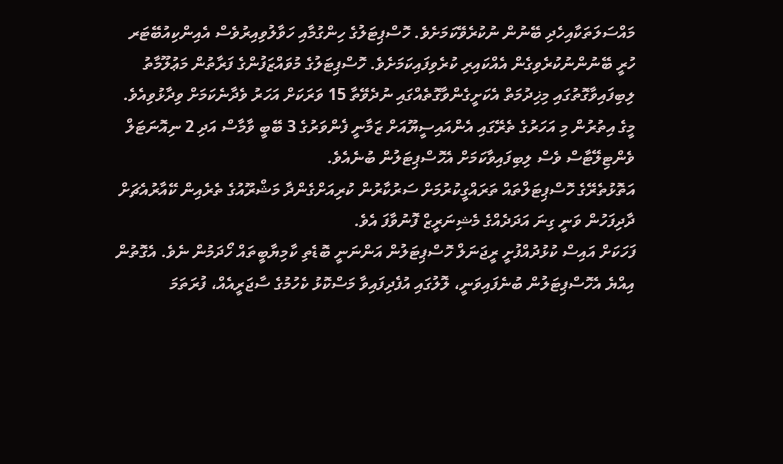މައްސަލަތަކާއިހެދި ބޭނުން ނުކުރެވޭކަމަށެވެ. ހޮސްޕިޓަލުގެ ހިންގުމާއި ހަވާލުވިއިރުވެސް އެއިންކިއުބޭޓަރ ހުރީ ބޭނުންނުކުރެވިގެން އެއްކައިރި ކުރެވިފައިކަމަށެވެ. ހޮސްޕިޓަލުގެ މުވައްޒަފުންގެ ފަރާތުން މަޢުލޫމާތު ލިބިފައިވާގޮތުގައި މިޚިދުމަތް އެކަށީގެންވާގޮތެއްގައި ނުދެވޭތާ 15 ވަރަކަށް އަހަރު ވެދާނެކަމަށް ވިދާޅުވިއެވެ.
މީގެ އިތުރުން މި އަހަރުގެ ތެރޭގައި އެންއައިސީޔޫއަށް ޒަމާނީ ފެންވަރުގެ 3 ބޭބީ ވާމާސް އަދި 2 ނިއޮނަޓަލް ވެންޓިލޭޓާސް ވެސް ލިބިފައިވާކަމަށް އެހޮސްޕިޓަލުން ބުނެއެވެ.
އަތޮޅުތެރޭގެ ހޮސްޕިޓަލްތައް ތަރައްގީކުރުމަށް ސަރުކާރުން ކުރިއަށްގެންދާ މަޝްރޫއުގެ ތެރެއިން ކޭއާރުއެޗަށް ދާދިފަހުން ވަނީ ގިނަ އަދަދެއްގެ މެޝިނަރީޒް ފޮނުވާފަ އެވެ.
ފަހަކަށް އައިސް ކުޅުދުއްފުށީ ރީޖަނަލް ހޮސްޕިޓަލުން އަންނަނީ ބޮޑެތި ކާމިޔާބީތައް ހޯދަމުން ނެވެ. އެގޮތުން އިއްޔެ އެހޮސްޕިޓަލުން ބުނެފައިވަނީ، ލޮލުގައި އުފެދިފައިވާ މަސްކޮޅު ކެހުމުގެ ސާޖަރީއެއް، ފުރަތަމަ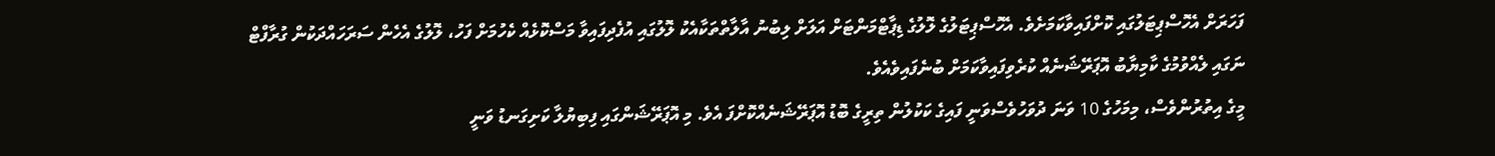ފަހަރަށް އެހޮސްޕިޓަލުގައި ކޮށްފައިވާކަމަށެވެ. އެހޮސްޕިޓަލުގެ ލޮލުގެ ޑިޕާޓްމަންޓަށް އަލަށް ލިބުނު އާލާތްތަކާއެކު ލޮލުގައި އުފެދިފައިވާ މަސްކޮޅެއް ކެހުމަށް ފަހު، ލޮލުގެ އެހެން ސަރަހައްދަކުން ގުރާފްޓް ނަގައި ލެއްވުމުގެ ކާމިޔާބު އޮޕަރޭޝަނެއް ކުރެވިފައިވާކަމަށް ބުނެފައިވެއެވެ.
މީގެ އިތުރުންވެސް، މިމަހުގެ 10 ވަނަ ދުވަހުވެސްވަނީ ފައިގެ ކަކުލުން ތިރީގެ ބޮޑު އޮޕަރޭޝަނެއްކޮށްފަ އެވެ. މި އޮޕަރޭޝަންގައި ފިބިޔުލާ ކަށިގަނޑު ވަނީ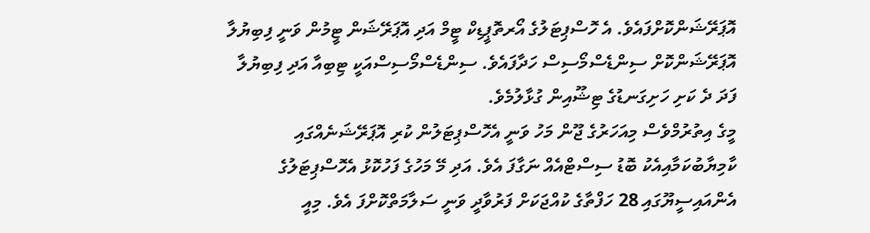އޮޕަރޭޝަންކޮށްފައެވެ. އެ ހޮސްޕިޓަލުގެ އޯރތޮޕީޑިކް ޓީމް އަދި އޮޕަރޭޝަން ޓީމުން ވަނީ ފިބިޔުލާ އޮޕަރޭޝަންކޮށް ސިންޑެސްމޯސިސް ހަދާފައެވެ. ސިންޑެސްމޯސިސްއަކީ ޓިބިއާ އަދި ފިބިޔުލާ ފަދަ ދެ ކަށި ހަށިގަނޑުގެ ޓިޝޫއިން ގުޅާލުމެވެ.
މީގެ އިތުރުމްވެސް މިއަހަރުގެ ޖޫން މަހު ވަނީ އެހޮސްޕިޓަލުން ކުރި އޮޕަރޭޝަނެއްގައި ކާމިޔާބުކަމާއިއެކު ބޮޑު ސިސްޓްއެއް ނަގާފަ އެވެ. އަދި މޭ މަހުގެ ފަހުކޮޅު އެހޮސްޕިޓަލުގެ އެންއައިސީޔޫގައި 28 ހަފްތާގެ ކުއްޖަކަށް ފަރުވާދީ ވަނީ ސަލާމަތްކޮށްފަ އެވެ. މިއީ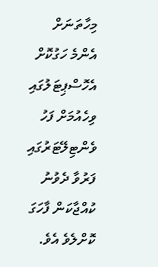މިހާތަނަށް އެންމެ ހަގުކޮށް އެހޮސްޕިޓަލުގައި ވިހެއުމަށް ފަހު ވެންޓިލޭޓަރުގައި ފަރުވާ ދެވުނު ކުއްޖާކަން ފާހަގަ ކޮށްލެވެ އެވެ.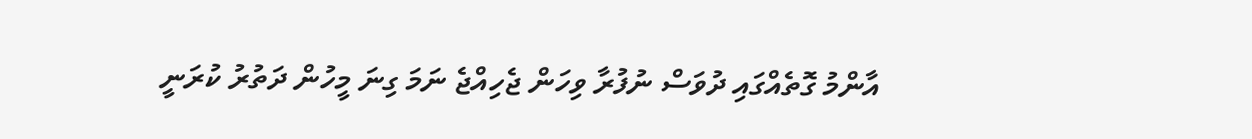އާންމު ގޮތެއްގައި ދުވަސް ނުފުރާ ވިހަން ޖެހިއްޖެ ނަމަ ގިނަ މީހުން ދަތުރު ކުރަނީ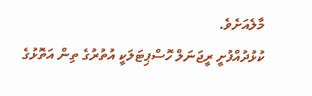މާލެއަށެވެ.
ކުޅުދުއްފުށީ ރީޖަނަލް ހޮސްޕިޓަލަކީ އުތުރުގެ ތިން އަތޮޅުގެ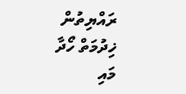ރައްޔިތުން ޚިދުމަތް ހޯދާ މައި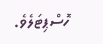ހޮސްޕިޓަލެވެ.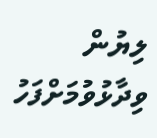ލިޔުން ވިދާޅުވުމަށްފަހު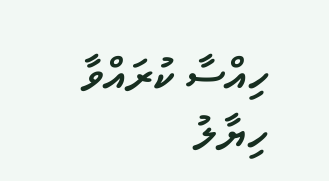ހިއްސާ ކުރައްވާ
ހިޔާލު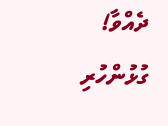ދެއްވާ!
ގުޅުންހުރި